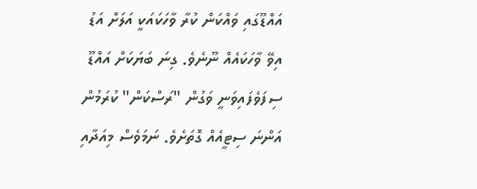އައްޑޫގައި ވައްކަން ކުރާ ވާހަކައަކީ އަލަށް އަޑު އިވޭ ވާހަކައެއް ނޫނެވެ. ގިނަ ބަޔަކަށް އައްޑޫ ސިފަވެފައިވަނީ ވަގުން "ރަސްކަން" ކުރަމުން އަންނަ ސިޓީއެއް ގޮތަށެވެ. ނަމަވެސް މިއަދާއި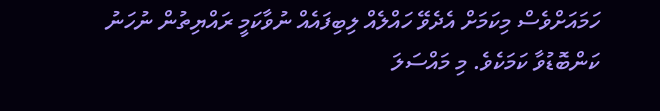ހަމައަށްވެސް މިކަމަށް އެދެވޭ ހައްލެއް ލިބިފައެއް ނުވާކަމީ ރައްޔިތުން ނުހަނު ކަންބޮޑުވާ ކަމަކެވެ. މި މައްސަލަ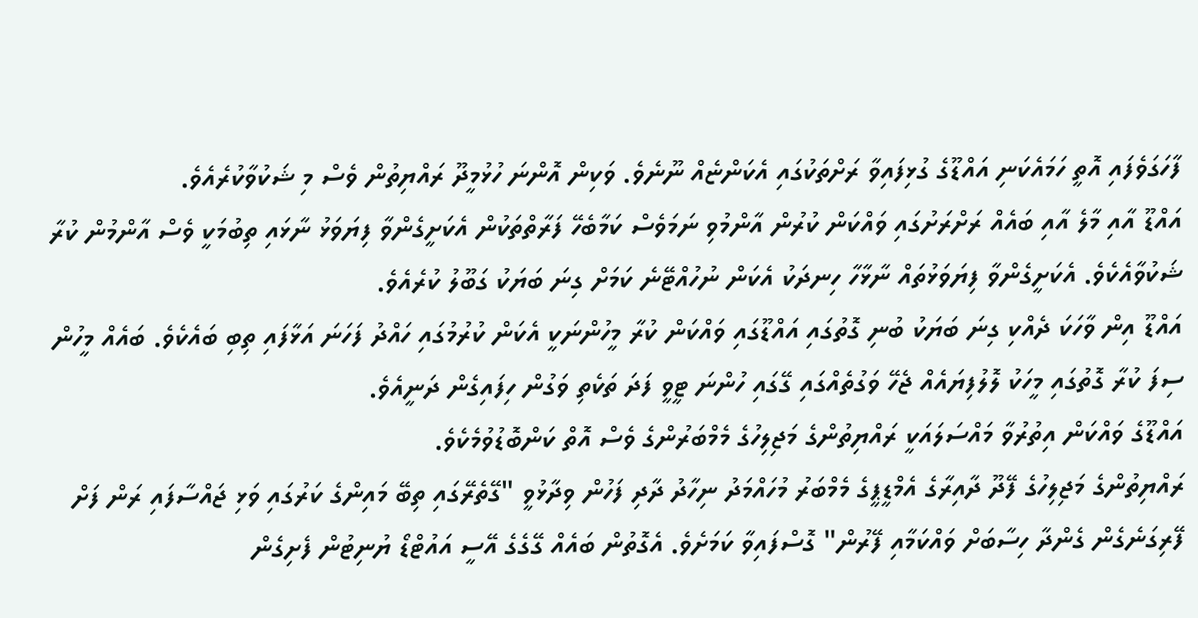ފާހަގަވެފައި އޮތީ ހަމައެކަނި އައްޑޫގެ ގުޅިފައިވާ ރަށްތަކުގައި އެކަންޏެއް ނޫނެވެ. ވަކިން އޮންނަ ހުޅުމީދޫ ރައްޔިތުން ވެސް މި ޝަކުވާކުރެއެވެ.
އައްޑޫ އާއި މާލެ އާއި ބައެއް ރަށްރަށުގައި ވައްކަން ކުރުން އާންމުވި ނަމަވެސް ކަމާބެހޭ ފަރާތްތަކުން އެކަށީގެންވާ ފިޔަވަޅު ނާޅައި ތިބުމަކީ ވެސް އާންމުން ކުރާ ޝަކުވާއެކެވެ. އެކަށީގެންވާ ފިޔަވަޅުތައް ނާޅާހާ ހިނދަކު އެކަން ނުހުއްޓޭނެ ކަމަށް ގިނަ ބަޔަކު ގަބޫލު ކުރެއެވެ.
އައްޑޫ އިން ވާހަކަ ދެއްކި ގިނަ ބަޔަކު ބުނި ގޮތުގައި އައްޑޫގައި ވައްކަން ކުރާ މީހުންނަކީ އެކަން ކުރުމުގައި ހައްދު ފަހަނަ އަޅާފައި ތިބި ބައެކެވެ. ބައެއް މީހުން ސިފަ ކުރާ ގޮތުގައި މީހަކު ލޮލުފިޔައެއް ޖެހޭ ވަގުތެއްގައި ގޭގައި ހުންނަ ޓީވީ ފަދަ ތަކެތި ވަގުން ހިފައިގެން ދަނީއެވެ.
އައްޑޫގެ ވައްކަން އިތުރުވާ މައްސަލައަކީ ރައްޔިތުންގެ މަޖިލިހުގެ މެމްބަރުންގެ ވެސް އޮތް ކަންބޮޑުވުމެކެވެ.
ރައްޔިތުންގެ މަޖިލިހުގެ ފޭދޫ ދާއިރާގެ އެމްޑީޕީގެ މެމްބަރު މުހައްމަދު ނިހާދު ދާދި ފަހުން ވިދާޅުވީ "ގޭތެރޭގައި ތިބޭ މައިންގެ ކަރުގައި ވަޅި ޖައްސާފައި ރަން ފަށް ފޭރިގަނެގެން ގެންދާ ހިސާބަށް ވައްކަމާއި ފޭރުން" ގޮސްފައިވާ ކަމަށެވެ. އެގޮތުން ބައެއް ގޭގެގެ އޭސީ އައުޓްޑޯ ޔުނިޓުން ފެށިގެން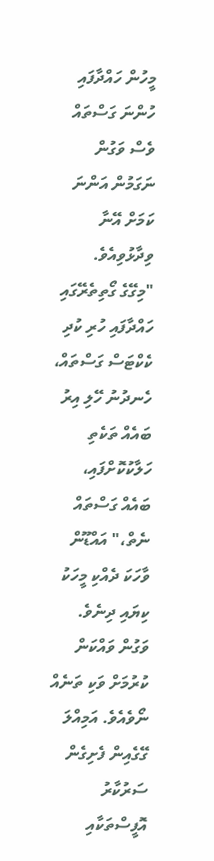މީހުން ހައްދާފައި ހުންނަ ގަސްތައް ވެސް ވަގުން ނަގަމުން އަންނަ ކަމަށް އޭނާ ވިދާޅުވިއެވެ.
"މިގޭގެ ގޯތިތެރޭގައި ހައްދާފައި ހުރި ކުދި ކެކްޓަސް ގަސްތައް، ހެނދުނު ހޭލި އިރު ބައެއް ތަކެތި ހަލާކުކޮށްފައި، ބައެއް ގަސްތައް ނެތް،" އައްޑޫން ވާހަކަ ދެއްކި މީހަކު ކިޔައި ދިނެވެ.
ވަގުން ވައްކަން ކުރުމަށް ވަކި ތަނެއް ނޯވެއެވެ. އަމިއްލަ ގޭގެއިން ފެށިގެން ސަރުކާރު އޮފީސްތަކާއި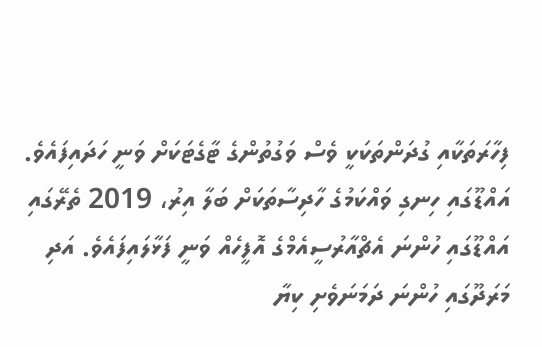ފިހާރަތަކާއި ގުދަންތަކަކީ ވެސް ވަގުތުންގެ ޓާގެޓަކަށް ވަނީ ހަދައިފައެވެ.
އައްޑޫގައި ހިނގި ވައްކަމުގެ ހާދިސާތަކަށް ބަލާ އިރު، 2019 ތެރޭގައި އައްޑޫގައި ހުންނަ އެޗްއާރުސީއެމްގެ އޮފީހެއް ވަނީ ފަޅާލައިފައެވެ. އަދި މަރަދޫގައި ހުންނަ ދަމަނަވެށި ކިޔާ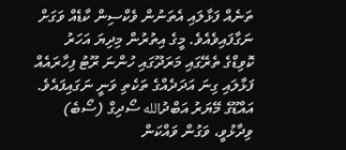ތަނެއް ފަޅާލައި އެތަނުން ވެކްސިން ކާޑެއް ވަގަށް ނަގާފައިވެއެވެ. މީގެ އިތުރުން މިދިޔަ އަހަރު ކޮވިޑްގެ ތެރޭގައި މަރަދޫގައި ހުންނަ ރޫޓު ފިހާރައެއް ފަޅާލައި ގިނަ އަދަދެއްގެ ތަކެތި ވަނީ ނަގައިފައެވެ.
އައްޑޫގެ މޭޔަރު އަބްދުالله ސޯދިގް (ސޯބެ) ވިދާޅުވީ، ވަގުން ވައްކަން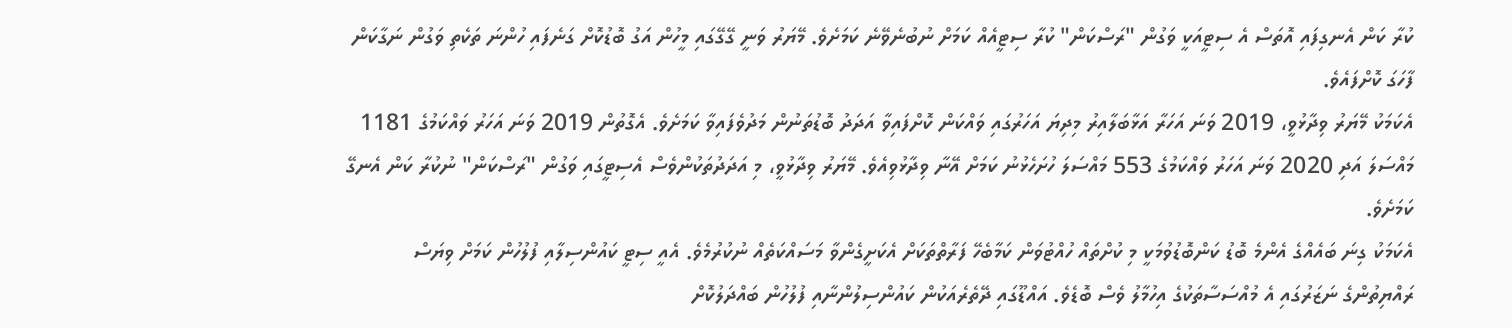ކުރާ ކަން އެނގިފައި އޮތަސް އެ ސިޓީއަކީ ވަގުން "ރަސްކަން" ކުރާ ސިޓީއެއް ކަމަށް ނުބުނެވޭނެ ކަމަށެވެ. މޭޔަރު ވަނީ ގޭގޭގައި މީހުން އަގު ބޮޑުކޮށް ގަނެފައި ހުންނަ ތަކެތި ވަގުން ނަގާކަން ފާހަގަ ކޮށްފައެވެ.
އެކަމަކު މޭޔަރު ވިދާޅުވީ، 2019 ވަނަ އަހަރާ އަޅާބަލާއިރު މިދިޔަ އަހަރުގައި ވައްކަން ކޮށްފައިވާ އަދަދު ބޮޑުތަނުން މަދުވެފައިވާ ކަމަށެވެ. އެގޮތުން 2019 ވަނަ އަހަރު ވައްކަމުގެ 1181 މައްސަލަ އަދި 2020 ވަނަ އަހަރު ވައްކަމުގެ 553 މައްސަލަ ހުށަހެޅުނު ކަމަށް އޭނާ ވިދާޅުވިއެވެ. މޭޔަރު ވިދާޅުވީ، މި އަދަދުތަކުންވެސް އެސިޓީގައި ވަގުން "ރަސްކަން" ނުކުރާ ކަން އެނގޭ ކަމަށެވެ.
އެކަމަކު ގިނަ ބައެއްގެ އެންމެ ބޮޑު ކަންބޮޑުވުމަކީ މި ކުށްތައް ހުއްޓުވަން ކަމާބެހޭ ފަރާތްތަކަށް އެކަށީގެންވާ މަސައްކަތެއް ނުކުރުމެވެ. އެއީ ސިޓީ ކައުންސިލާއި ފުލުހުން ކަމަށް ވިޔަސް ރައްޔިތުންގެ ނަޒަރުގައި އެ މުއްސަސާތަކުގެ އިހުމާލު ވެސް ބޮޑެވެ. އައްޑޫގައި ދޭތެރެއަކުން ކައުންސިލުންނާއި ފުލުހުން ބައްދަލުކޮށް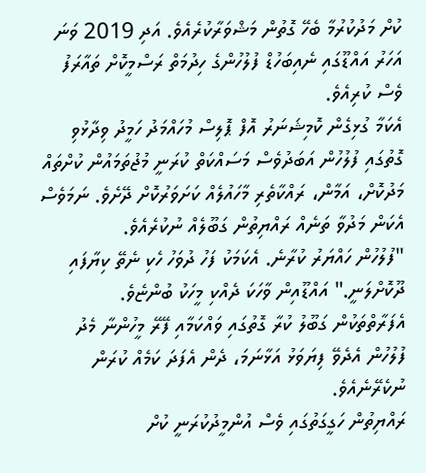ކުށް މަދުކުރުމާ ބެހޭ ގޮތުން މަޝްވަރާކުރެއެވެ. އަދި 2019 ވަނަ އަހަރު އައްޑޫގައި ނެއިބަހުޑް ފުލުހުންގެ ހިދުމަތް ރަސްމީކޮށް ތައާރަފު ވެސް ކުރިއެވެ.
އެކަމާ ގުޅިގެން ކޮމިޝަނަރު އޮފް ޕޮލިސް މުހައްމަދު ހަމީދު ވިދާޅުވި ގޮތުގައި ފުލުހުން އަބަދުވެސް މަސައްކަތް ކުރަނީ މުޖުތަމައުން ކުށްތައް މަދުކޮށް، އަމާން، ރައްކާތެރި މާހައުލެއް ކަށަވަރުކޮށް ދޭށެވެ. ނަމަވެސް އެކަން މަދުވާ ތަނެއް ރައްޔިތުން ގަބޫލެއް ނުކުރެއެވެ.
"ފުލުހުން ހައްޔަރު ކުރާނެ. އެކަމަކު ފަހު ދުވަހު ހެކި ނެތޭ ކިޔާފައި ދޫކޮށްލަނީ." އައްޑޫއިން ވާހަކަ ދެއްކި މީހަކު ބުންޏެވެ.
އެފަރާތްތަކުން ގަބޫލު ކުރާ ގޮތުގައި ވައްކަމާއި ފޭރޭ މީހުންނާ މެދު ފުލުހުން އެދެވޭ ފިޔަވަޅު އަޅާނަމަ، ދެން އެފަދަ ކަމެއް ކުރަން ނުކެރޭނެއެވެ.
ރައްޔިތުން ހަގީގަތުގައި ވެސް އުންމީދުކުރަނީ ކުށް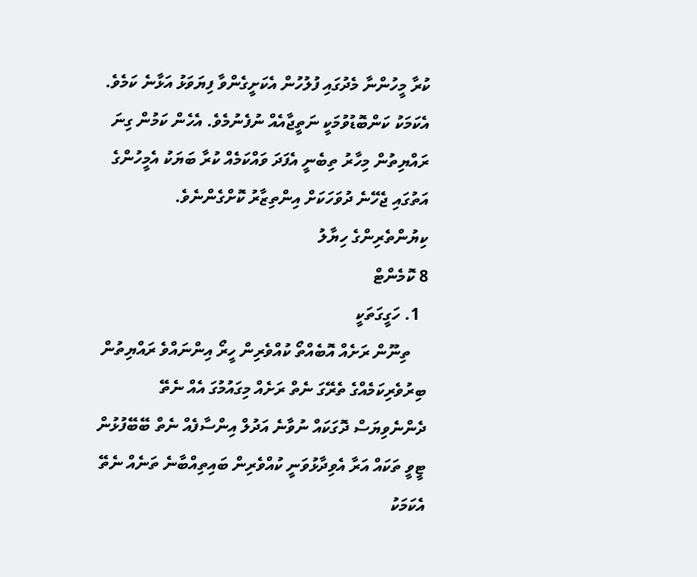ކުރާ މީހުންނާ މެދުގައި ފުލުހުން އެކަށީގެންވާ ފިޔަވަޅު އަޅާނެ ކަމެވެ. އެކަމަކު ކަންބޮޑުވުމަކީ ނަތީޖާއެއް ނުފެނުމެވެ. އެހެން ކަމުން ގިނަ ރައްޔިތުން މިހާރު ތިބެނީ އެފަދަ ވައްކަމެއް ކުރާ ބަޔަކު އެމީހުންގެ އަތުގައި ޖެހޭނެ ދުވަހަކަށް އިންތިޒާރު ކޮށްގެންނެވެ.
ކިޔުންތެރިންގެ ހިޔާލު
8 ކޮމެންޓް
  1. ހަގީގަތަކީ
    ތިނޫން ރަށެއް އޮބެއްތޯ ކުއްވެރިން ހީރޯ އިންނައްވެ ރައްޔިތުން ބިރުވެރިކަމެއްގެ ތެރޭގަ ނެތް ރަށެއް މިގައުމުގަ އެއް ނެތޭ ދެންނެވިޔަސް ދޮގަކައް ނުވާނެ އަދުލް އިންސާފެއް ނެތް ބޭބޭފުޅުން ޓީވީ ތަކައް އަރާ އެވިދާޅުވަނީ ކުއްވެރިން ބައިތިއްބާނެ ތަނެއް ނެތޭ އެކަމަކު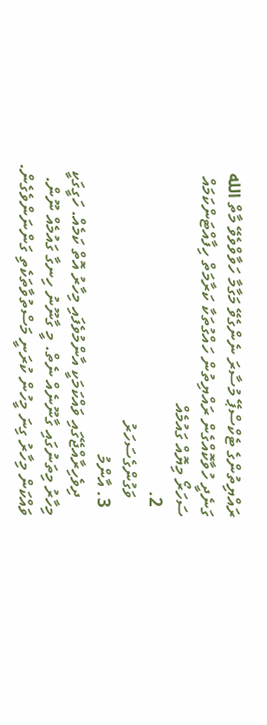ރައްޔިތުންގެ ޓެކްސްޕޭ މުސާރަ ނެންގެވޭ މަގާމާ ހަވާވްވެވޭ މާތް الله ގަނެދީ ހުވާކޮއްގެން ރައްޔިތުން ހައްގުތަކާ ކަރާމަތް ހިފާއްޓަންކަމައް ސަހަރޯ މިޔޮއް ގައުމެއް
  2.
    ވަގުންގެސަހަރު
  3. އާންމު
    ދިވެހިރާއްޖޭގައި ވައްކަމަކީ އާންމުވެފައި މިހާރު އޮތް ކަމެއް. ހަގީގަކީ މިހާރު މިތަނުގައި ގާނޫނެއް ނެތް. މީ ގާނޫނު ހިނގާ ގައުމެއް ނޫން. ވައްކަން މިހާރު ގިނަ މީހުން ކުރަނީ މަސްތުވާތަކެތި ގަންނަންވެގެން.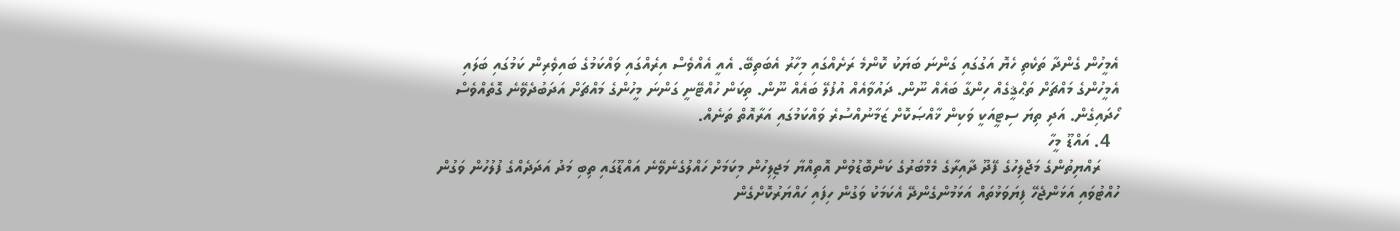އެމީހުން ގެންދާ ތަކެތި ހެޔޮ އަގުގައި ގަންނަ ބަޔަކު ކޮންމެ ރަށެއްގައި މިހާރު އެބަތިބޭ. އެއީ އެއްވެސް އިރެއްގައި ވައްކަމުގެ ބައިވެރިން ކަމުގައި ބަލައި އެމީހުންގެ މައްޗަށް ތަޙްޤީގެއް ހިންގާ ބައެއް ނޫން. ދައުވާއެއް އުފުލޭ ބައެއް ނޫން. ތިކަން ހުއްޓޭނީ ގަންނަ މީހުންގެ މައްޗަށް އަދަބުދެވޭނެ ގޮތެއްވެސް ހޯދައިގެން. އަދި ތިޔަ ސިޓީއަކީ ވަކިން ޚާއްޞަކޮށް ޒަމާނުއްސުރެ ވައްކަމުގައި އަރާއޮތް ތަނެއް.
  4. އައްޑޫ މީހާ
    ރައްޔިތުންގެ މަޖްލިހުގެ ފޭދޫ ދާއިރާގެ މެމްބަރުގެ ކަންބޮޑުވުން އޮތިއްޔާ މަޖިލިހުން މިކަމަށް ހައްލުގެނެވޭނެ އައްޑޫގައި ތިބި މަދު އަދަދެއްގެ ފުލުހުން ވަގުން ހުއްޓުވައި އަޅަންޖެހޭ ފިޔަވަޅުތައް އަޅަމުންގެންދޭ އެކަމަކު ވަގުން ހިފައި ހައްޔަރުކޮށްގެން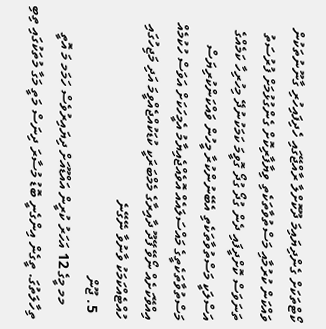ކޯޓްތަކަށް ގެންދިޔައިމަ ދޫކޮށްލާ ރާއްޖޭގައި ހެދިފައިހުރި ގާނޫނުތަކުން ވައްކަން ކުރުމާއި މަސްތުވާތަކެތި ވިޔާފާރިކޮށް ގެންގުޅުމަށް ފުރުސަތު ތަނަވަސް ކޮށްދީފައި ދެން ގުދޯ ގުދޯ ގޮވީމަ ކަމަކުނުދޭ މިހުރިހާ ކަމެއްގެ އަސްލަކީ މަސްތުވާތަކެތި އެބޭނުންކުރާ މީހުން ވައްކަންކުރިޔަސް މަސްތުވާތަކެތީގެ މައްސަލައެއް އޮވެއްޖެއިޔާމު އެމީހަކަށް އަވަސް ހުކުމެއް އިއްވޭކަށެއް ނޯވޭ ފޭދޫ ދާއިރާގެ މެމްބަރަކީ ކުޑަކުއްޖެއްވީމަ އަދި މަޖިހުގައި ހުއްޓެއްކަމަކު ވާނުވާ ނޭގޭނެ
  5. ޖޫން
    މމ މީގެ 12 އަހަރު ކުރީން އައްޑޫއަށް ދިޔައިރުވެސް ހަމަމ މަ އޮތީ ތިހާލަތުގަ. ތީގެން އިންގެނީ ބޮޑު މުސާރަ ދިނަސް މަތީ މަގާ މުތަކުގައި ތިބި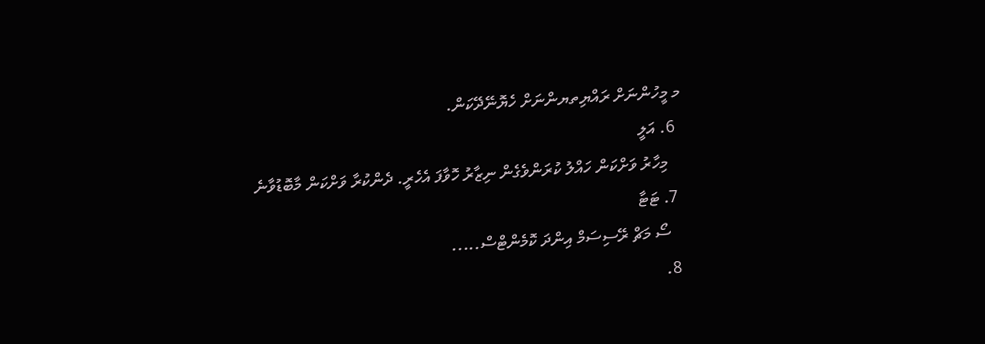މ މީހުންނަށް ރައްޔިތޔންނަށް ހެޔޮނޭދޭކަން.
  6. އަލީ
    މިހާރު ވަށްކަން ހައްލު ކުރަންވެގެން ނިޒާރު ހޮވާފަ އެހެރީ. ދެންކުރާ ވަށްކަން މާބޮޑުވާނެ
  7. ޓަޓާ
    ސޯ މަޗް ރޭސިސަމް އިންދަ ކޮމެންޓްސް.....
  8.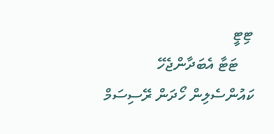ޓިޓީ
    ޓަޓާ އެބަދާންޖެހޭ ކައުންސެލިން ހޯދަން ރޭސިސަމް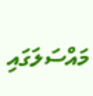މައްސަލަގައި